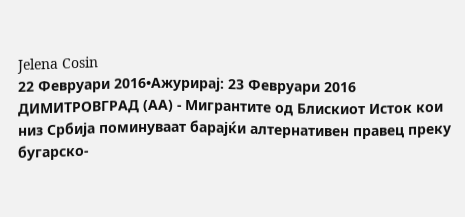Jelena Cosin
22 Февруари 2016•Ажурирај: 23 Февруари 2016
ДИМИТРОВГРАД (АА) - Мигрантите од Блискиот Исток кои низ Србија поминуваат барајќи алтернативен правец преку бугарско-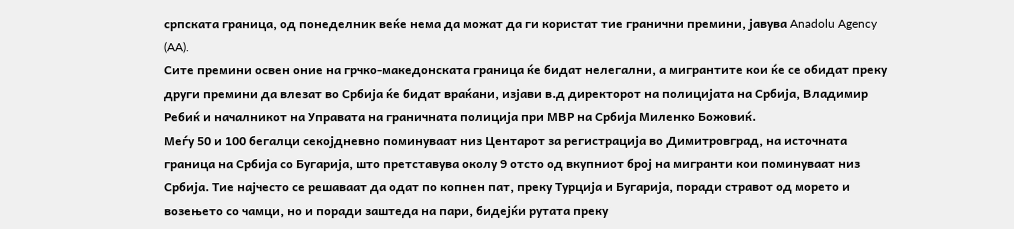српската граница, од понеделник веќе нема да можат да ги користат тие гранични премини, јавува Anadolu Agency (AA).
Сите премини освен оние на грчко-македонската граница ќе бидат нелегални, а мигрантите кои ќе се обидат преку други премини да влезат во Србија ќе бидат враќани, изјави в.д директорот на полицијата на Србија, Владимир Ребиќ и началникот на Управата на граничната полиција при МВР на Србија Миленко Божовиќ.
Меѓу 50 и 100 бегалци секојдневно поминуваат низ Центарот за регистрација во Димитровград, на источната граница на Србија со Бугарија, што претставува околу 9 отсто од вкупниот број на мигранти кои поминуваат низ Србија. Тие најчесто се решаваат да одат по копнен пат, преку Турција и Бугарија, поради стравот од морето и возењето со чамци, но и поради заштеда на пари, бидејќи рутата преку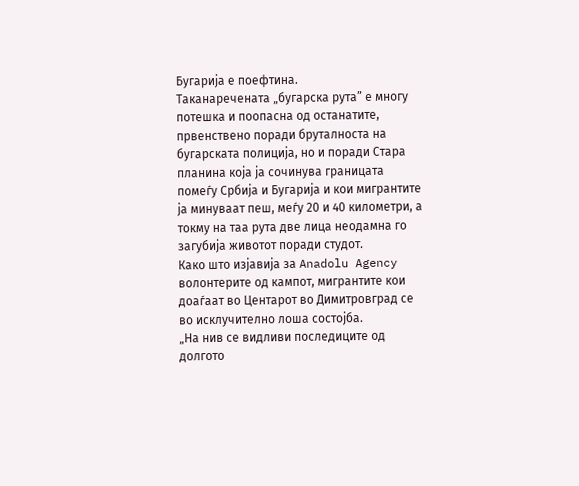Бугарија е поефтина.
Таканаречената „бугарска рута” е многу потешка и поопасна од останатите, првенствено поради бруталноста на бугарската полиција, но и поради Стара планина која ја сочинува границата помеѓу Србија и Бугарија и кои мигрантите ја минуваат пеш, меѓу 20 и 40 километри, а токму на таа рута две лица неодамна го загубија животот поради студот.
Како што изјавија за Anadolu Agency волонтерите од кампот, мигрантите кои доаѓаат во Центарот во Димитровград се во исклучително лоша состојба.
„На нив се видливи последиците од долгото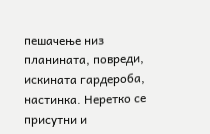пешачење низ планината, повреди, искината гардероба, настинка. Неретко се присутни и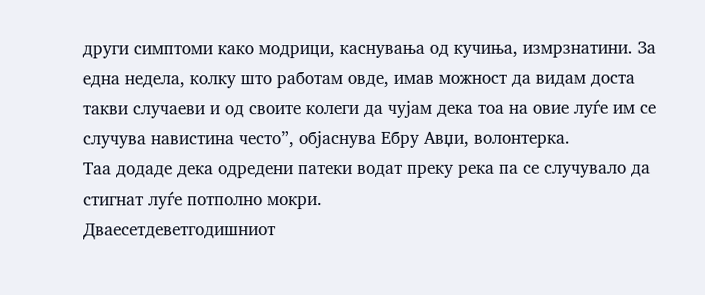други симптоми како модрици, каснувања од кучиња, измрзнатини. За една недела, колку што работам овде, имав можност да видам доста такви случаеви и од своите колеги да чујам дека тоа на овие луѓе им се случува навистина често”, објаснува Ебру Авџи, волонтерка.
Таа додаде дека одредени патеки водат преку река па се случувало да стигнат луѓе потполно мокри.
Дваесетдеветгодишниот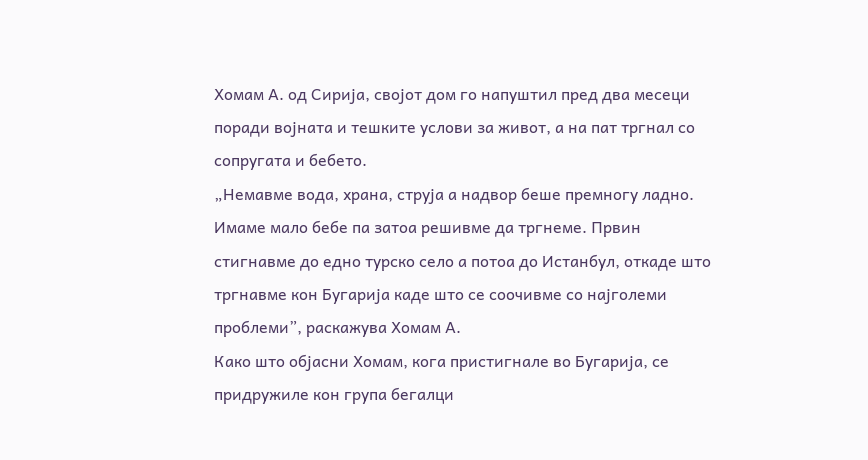Хомам А. од Сирија, својот дом го напуштил пред два месеци поради војната и тешките услови за живот, а на пат тргнал со сопругата и бебето.
„Немавме вода, храна, струја а надвор беше премногу ладно. Имаме мало бебе па затоа решивме да тргнеме. Првин стигнавме до едно турско село а потоа до Истанбул, откаде што тргнавме кон Бугарија каде што се соочивме со најголеми проблеми”, раскажува Хомам А.
Како што објасни Хомам, кога пристигнале во Бугарија, се придружиле кон група бегалци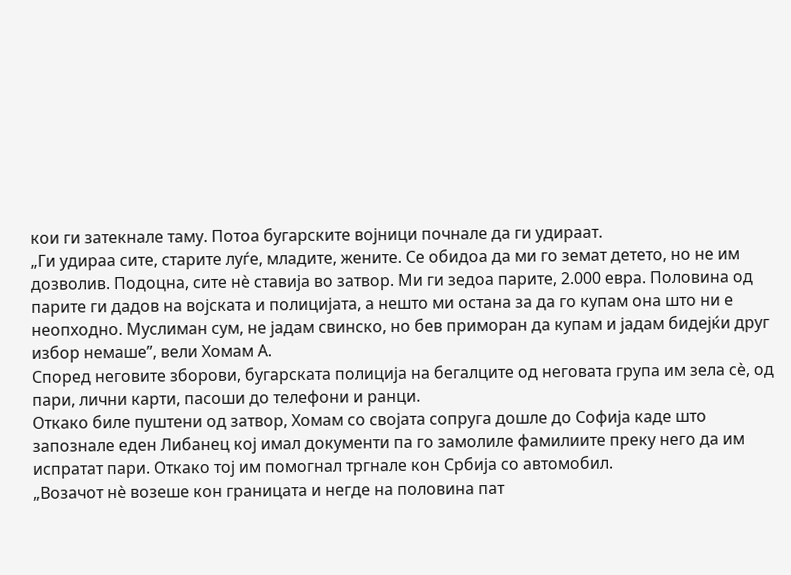кои ги затекнале таму. Потоа бугарските војници почнале да ги удираат.
„Ги удираа сите, старите луѓе, младите, жените. Се обидоа да ми го земат детето, но не им дозволив. Подоцна, сите нè ставија во затвор. Ми ги зедоа парите, 2.000 евра. Половина од парите ги дадов на војската и полицијата, а нешто ми остана за да го купам она што ни е неопходно. Муслиман сум, не јадам свинско, но бев приморан да купам и јадам бидејќи друг избор немаше”, вели Хомам А.
Според неговите зборови, бугарската полиција на бегалците од неговата група им зела сè, од пари, лични карти, пасоши до телефони и ранци.
Откако биле пуштени од затвор, Хомам со својата сопруга дошле до Софија каде што запознале еден Либанец кој имал документи па го замолиле фамилиите преку него да им испратат пари. Откако тој им помогнал тргнале кон Србија со автомобил.
„Возачот нè возеше кон границата и негде на половина пат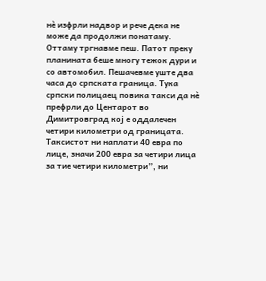нè изфрли надвор и рече дека не може да продолжи понатаму. Оттаму тргнавме пеш. Патот преку планината беше многу тежок дури и со автомобил. Пешачевме уште два часа до српската граница. Тука српски полицаец повика такси да нè префрли до Центарот во Димитровград кој е оддалечен четири километри од границата. Таксистот ни наплати 40 евра по лице, значи 200 евра за четири лица за тие четири километри”, ни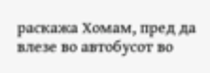раскажа Хомам, пред да влезе во автобусот во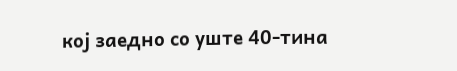кој заедно со уште 40-тина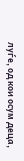луѓе, од кои осум деца,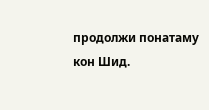продолжи понатаму кон Шид.